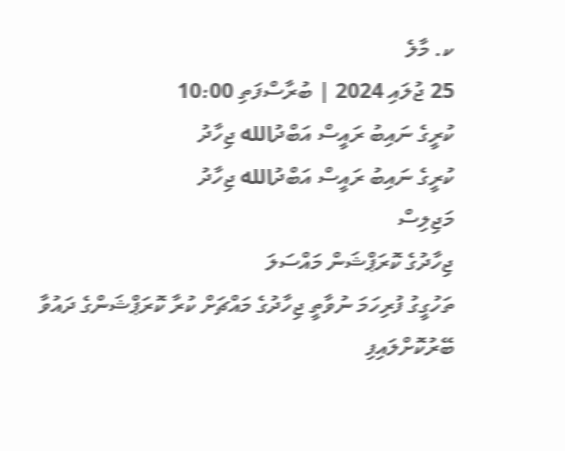ކ. މާލެ
25 ޖުލައި 2024 | ބުރާސްފަތި 10:00
ކުރީގެ ނައިބު ރައީސް އަބްދުالله ޖިހާދު
ކުރީގެ ނައިބު ރައީސް އަބްދުالله ޖިހާދު
މަޖިލިސް
ޖިހާދުގެ ކޮރަޕްޝަން މައްސަލަ
ތަހުގީގު ފުރިހަމަ ނުވާތީ ޖިހާދުގެ މައްޗަށް ކުރާ ކޮރަޕްޝަންގެ ދައުވާ ބޭރުކޮށްލައިފި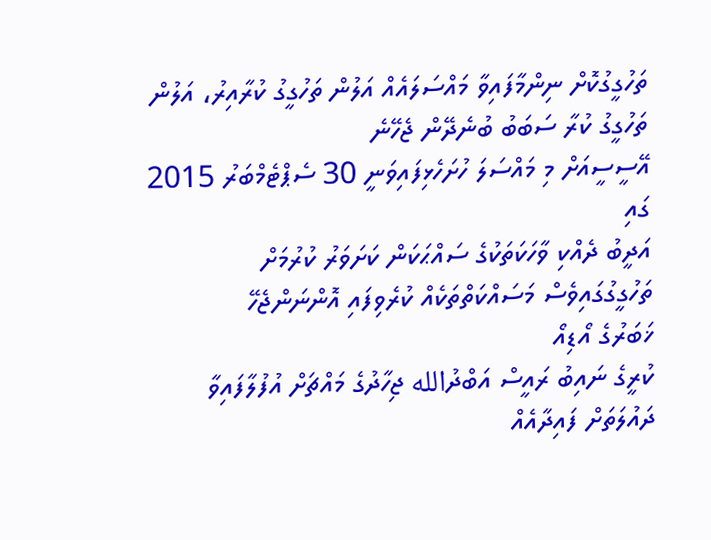ތަހުގީގުކޮށް ނިންމާފައިވާ މައްސަލައެއް އަލުން ތަހުގީގު ކުރާއިރު، އަލުން ތަހުގީގު ކުރާ ސަބަބު ބުނެދޭން ޖެހޭނެ
އޭސީސީއަށް މި މައްސަލަ ހުށަހެޅިފައިވަނީ 30 ސެޕްޓެމްބަރު 2015 ގައި
އަދީބު ދެއްކި ވާހަކަތަކުގެ ސައްޙަކަން ކަށަވަރު ކުރުމަށް ތަހުގީގުގައިވެސް މަސައްކަތްތަކެއް ކުރެވިފައި އޮންނަންޖެހޭ
ޚަބަރުގެ އޯޑިއޯ
ކުރީގެ ނައިބު ރައީސް އަބްދުالله ޖިހާދުގެ މައްޗަށް އުފުލާފައިވާ ދައުލަތަށް ފައިދާއެއް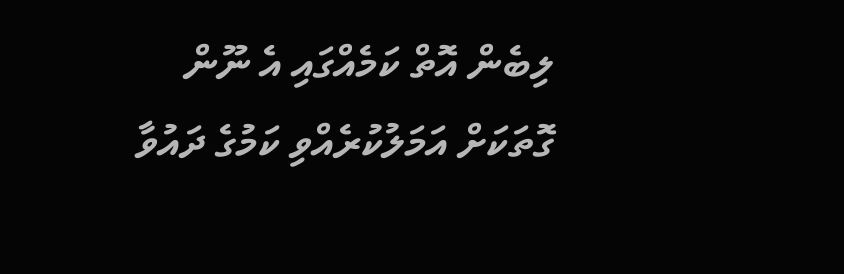ލިބެން އޮތް ކަމެއްގައި އެ ނޫން ގޮތަކަށް އަމަލުކުރެއްވި ކަމުގެ ދައުވާ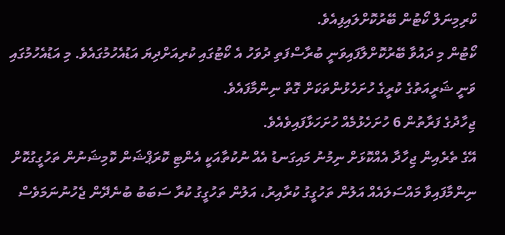ކްރިމިނަލް ކޯޓުން ބޭރުކޮށްލައިފިއެވެ.
ކޯޓުން މި ދައުވާ ބޭރުކޮށްލާފައިވަނީ ބުރާސްފަތި ދުވަހު އެ ކޯޓުގައި ކުރިއަށްދިޔަ އަޑުއެހުމުގައެވެ. މި އަޑުއެހުމުގައި ވަނީ ޝަރީއަތުގެ ކުރީގެ ހުށަހެޅުންތަކަށް ގޮތް ނިންމާފައެވެ.
ޖިހާދުގެ ފަރާތުން 6 ހުށަހެޅުމެއް ހުށަހަޅާފައިވެއެވެ.
އޭގެ ތެރެއިން ޖިހާދާ އެއްކޮޅަށް ނިމުނު މައިގަނޑު އެއް ނުކުތާއަކީ އެންޓި ކޮރަޕްޝަން ކޮމިޝަނުން ތަހުގީގުކޮށް ނިންމާފައިވާ މައްސަލައެއް އަލުން ތަހުގީގު ކުރާއިރު، އަލުން ތަހުގީގު ކުރާ ސަބަބު ބުނެދޭން ޖެހުނުނަމަވެސް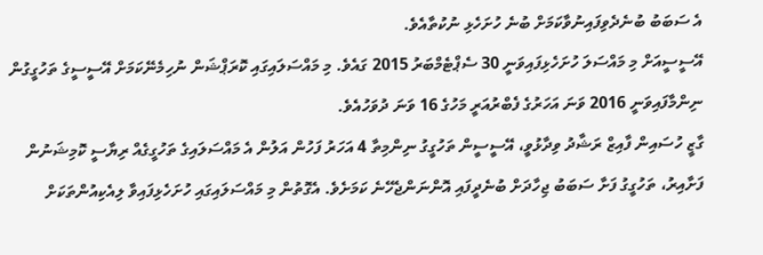އެ ސަބަބު ބުނެދެވިފައިނުވާކަމަށް ބުނެ ހުށަހެޅި ނުކުތާއެވެ.
އޭސީސީއަށް މި މައްސަލަ ހުށަހެޅިފައިވަނީ 30 ސެޕްޓެމްބަރު 2015 ގައެވެ. މި މައްސަލައިގައި ކޮރަޕްޝަން ނުހިމެނޭކަމަށް އޭސީސީގެ ތަހުގީގުން ނިންމާފައިވަނީ 2016 ވަނަ އަހަރުގެ ފެބްރުއަރީ މަހުގެ 16 ވަނަ ދުވަހުއެވެ.
ގާޒީ ހުސައިން ފާއިޒް ރަޝާދު ވިދާޅުވީ، އޭސީސީން ތަހުގީގު ނިންމިތާ 4 އަހަރު ފަހުން އަލުން އެ މައްސަލައިގެ ތަހުގީގެއް ރިޔާސީ ކޮމިޝަނުން ފަށާއިރު، ތަހުގީގު ފަށާ ސަބަބު ޖިހާދަށް ބުނެދީފައި އޮންނަންޖެހޭނެ ކަމަށެވެ. އެގޮތުން މި މައްސަލައިގައި ހުށަހެޅިފައިވާ ލިއެކިއުންތަކަށް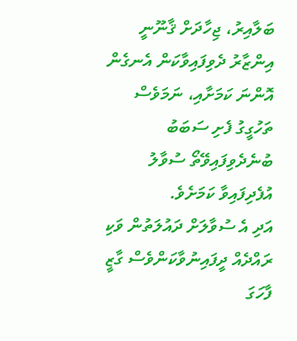ބަލާއިރު، ޖިހާދަށް ޤާނޫނީ އިންޒާރު ދެވިފައިވާކަން އެނގެން އޮންނަ ކަމަށާއި، ނަމަވެސް ތަހުގީގު ފެށި ސަބަބު ބުނެދެވިފައިވޭތޯ ސުވާލު އުފެދިފައިވާ ކަމަށެވެ.
އަދި އެ ސުވާލަށް ދައުލަތުން ވަކި ރައްދެއް ދީފައިނުވާކަންވެސް ގާޒީ ފާހަގަ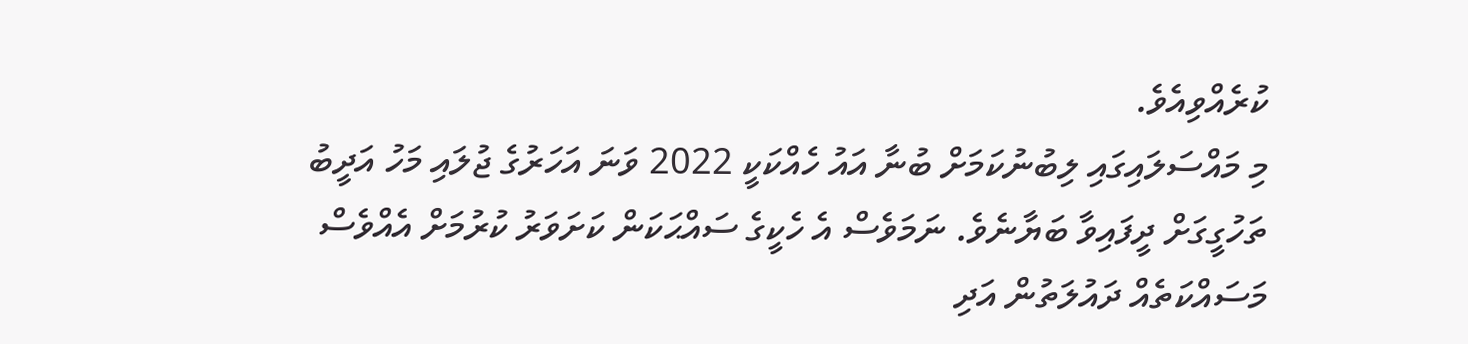ކުރެއްވިއެވެ.
މި މައްސަލައިގައި ލިބުނުކަމަށް ބުނާ އައު ހެއްކަކީ 2022 ވަނަ އަހަރުގެ ޖުލައި މަހު އަދީބު ތަހުގީގަށް ދީފައިވާ ބަޔާނެވެ. ނަމަވެސް އެ ހެކީގެ ސައްޙަކަން ކަށަވަރު ކުރުމަށް އެއްވެސް މަސައްކަތެއް ދައުލަތުން އަދި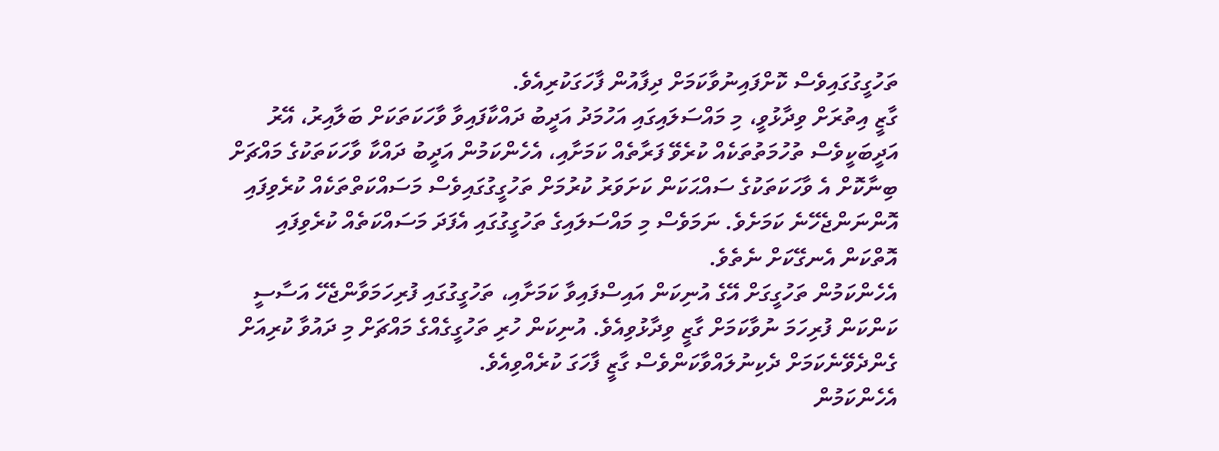ތަހުގީގުގައިވެސް ކޮށްފައިނުވާކަމަށް ދިފާއުން ފާހަގަކުރިއެވެ.
ގާޒީ އިތުރަށް ވިދާޅުވީ، މި މައްސަލައިގައި އަހުމަދު އަދީބު ދައްކާފައިވާ ވާހަކަތަކަށް ބަލާއިރު، އޭރު އަދީބަކީވެސް ތުހުމަތުތަކެއް ކުރެވޭ ފަރާތެއް ކަމަށާއި، އެހެންކަމުން އަދީބު ދައްކާ ވާހަކަތަކުގެ މައްޗަށް ބިނާކޮށް އެ ވާހަކަތަކުގެ ސައްޙަކަން ކަށަވަރު ކުރުމަށް ތަހުގީގުގައިވެސް މަސައްކަތްތަކެއް ކުރެވިފައި އޮންނަންޖެހޭނެ ކަމަށެވެ. ނަމަވެސް މި މައްސަލައިގެ ތަހުގީގުގައި އެފަދަ މަސައްކަތެއް ކުރެވިފައި އޮތްކަން އެނގޭކަށް ނެތެވެ.
އެހެންކަމުން ތަހުގީގަށް އޭގެ އުނިކަން އައިސްފައިވާ ކަމަށާއި، ތަހުގީގުގައި ފުރިހަމަވާންޖެހޭ އަސާސީ ކަންކަން ފުރިހަމަ ނުވާކަމަށް ގާޒީ ވިދާޅުވިއެވެ. އުނިކަން ހުރި ތަހުގީގެއްގެ މައްޗަށް މި ދައުވާ ކުރިއަށް ގެންދެވޭނެކަމަށް ދެކިނުލައްވާކަންވެސް ގާޒީ ފާހަގަ ކުރެއްވިއެވެ.
އެހެންކަމުން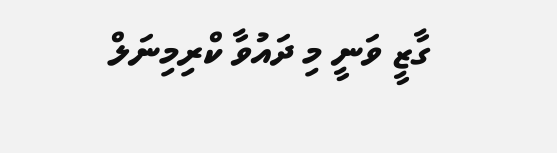ގާޒީ ވަނީ މި ދައުވާ ކްރިމިނަލް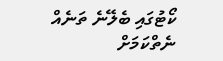ކޯޓުގައި ބެލޭނެ ތަނެއް ނެތްކަމަށް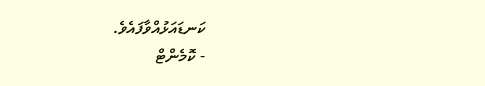ކަނޑައަޅުއްވާފައެވެ.
- ކޮމެންޓް